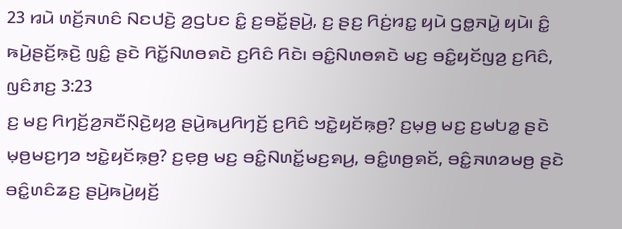23 ꤙꤣꤧ ꤛꤢꤩ꤬ꤏꤛꤢꤨ ꤡꤢꤓꤢꤧ꤬ ꤤ꤬ꤞꤝꤢ ꤢꤨ꤭ ꤢ꤬ꤋꤢꤩ꤭ꤔꤣꤧ꤬, ꤢ꤬ ꤔꤢ꤬ ꤖꤢꤦ꤬ꤙꤢ꤭ ꤟꤣꤧ ꤞꤥ꤭ꤏꤣꤧ꤭ ꤟꤣꤧ꤯ ꤢꤨ꤭ ꤒꤣꤧ꤬ꤔꤢꤩ꤬ꤒ꤫ꤢꤧ꤬ ꤜꤢꤨ꤭ ꤔꤢꤧ ꤖꤢꤩ꤭ꤡꤛꤥꤎꤢꤧ ꤢ꤬ꤖꤢꤨ ꤖꤢꤧ꤯ ꤋꤢꤨ꤭ꤡꤛꤥꤎꤢꤧ ꤗꤢ꤬ ꤋꤢꤨ꤭ꤟꤢꤩꤜꤤ꤬ ꤢ꤬ꤖꤢꤨ,
ꤜꤢꤨꤊꤢ꤬ 3:23
ꤢ꤬ ꤗꤢ꤬ ꤖꤚꤢꤩ꤬ꤤ꤬ꤏꤢꤪꤡ꤫ꤢꤧ꤬ꤟꤤ꤬ ꤔꤣꤧ꤬ꤒꤣ꤬ꤖꤚꤢꤩ꤬ ꤢ꤬ꤖꤢꤨ ꤠꤢꤧ꤭ꤟꤢꤩꤒ꤫ꤥ꤬? ꤢ꤬ꤗ꤫ꤥ꤬ ꤗꤢ꤬ ꤢ꤬ꤗꤝꤤ꤭ ꤔꤢꤧ ꤗ꤫ꤥ꤬ꤗꤢ꤬ꤚꤤ ꤠꤢꤧ꤭ꤟꤢꤩꤒ꤫ꤥ꤬? ꤢ꤬ꤕ꤫ꤥ꤬ ꤗꤢ꤬ ꤋꤢꤨ꤭ꤡꤛꤢꤩ꤭ꤗꤢ꤬ꤎꤣ꤬, ꤋꤢꤨ꤭ꤛꤥ꤬ꤎꤢꤩ, ꤋꤢꤨ꤭ꤏꤛꤤꤗꤥ꤬ ꤔꤢꤧ ꤋꤢꤨ꤭ꤛꤢꤨꤘꤢ꤬ ꤔꤣꤧ꤬ꤒꤣꤧ꤬ꤟꤢꤩ꤬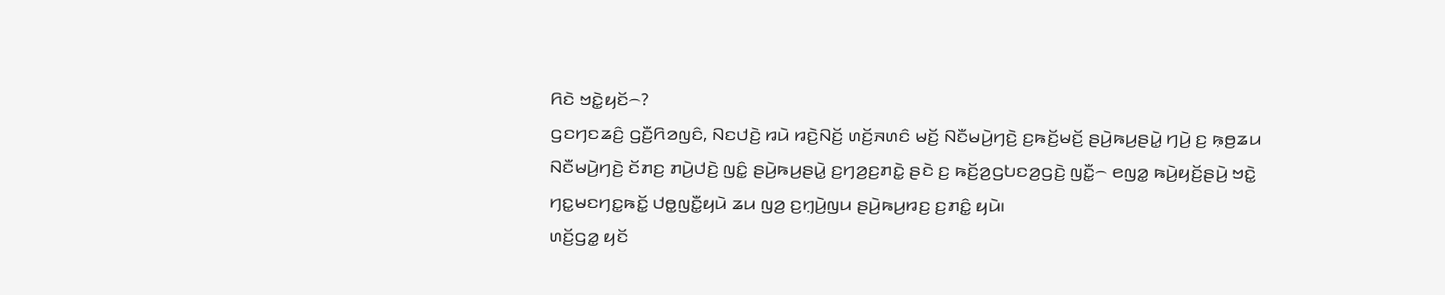ꤖꤢꤧ ꤠꤢꤧ꤭ꤟꤢꤩ꤮?
ꤞꤢꤚꤢꤘꤢꤨ꤬ ꤞꤢꤪ꤬ꤖꤤꤜꤢꤨ, ꤡꤢꤓꤢꤧ꤬ ꤙꤣꤧ ꤙꤢꤧ꤬ꤡꤢꤩ꤬ ꤛꤢꤩ꤬ꤏꤛꤢꤨ ꤗꤢꤩ꤬ ꤡꤢꤪꤗꤣꤧ꤬ꤚꤢꤧ꤬ ꤢ꤬ꤒꤢꤩ꤬ꤗꤢꤩ꤬ ꤔꤣꤧ꤬ꤒꤣ꤬ꤔꤣꤧ꤭ ꤚꤣꤧ꤬ ꤢ꤬ ꤒ꤫ꤥ꤬ꤘꤣ ꤡꤢꤪꤗꤣꤧ꤬ꤚꤢꤧ꤬ ꤢꤩꤊꤢ꤬ ꤊꤣꤧ꤬ꤓꤢꤧ꤬ ꤜꤢꤨ꤭ ꤔꤣꤧ꤬ꤒꤣ꤬ꤔꤣꤧ꤭ ꤢ꤬ꤚꤤ꤬ꤢ꤬ꤊꤢꤧ꤭ ꤔꤢꤧ ꤢ꤬ ꤒꤢꤩ꤬ꤤ꤬ꤞꤝꤢꤤ꤬ꤞꤢꤧ꤬ ꤜꤢꤪ꤭꤮ ꤕꤜꤤ꤭ ꤒꤣꤧ꤬ꤟꤢꤩ꤬ꤔꤣꤧ꤬ ꤠꤢꤧ꤭ ꤚꤢ꤭ꤗꤢꤚꤢ꤭ꤒꤢꤩ꤭ ꤓꤥ꤭ꤜꤢꤪ꤭ꤟꤣꤧ ꤘꤣ ꤜꤤ꤬ ꤢ꤬ꤚ꤫ꤣꤧ꤬ꤜꤣ ꤔꤣꤧ꤬ꤒꤣ꤬ꤙꤢ꤬ ꤢ꤬ꤊꤢꤨ꤭ ꤟꤣꤧ꤯
ꤛꤢꤩ꤬ꤞꤤ꤭ ꤟꤢꤩ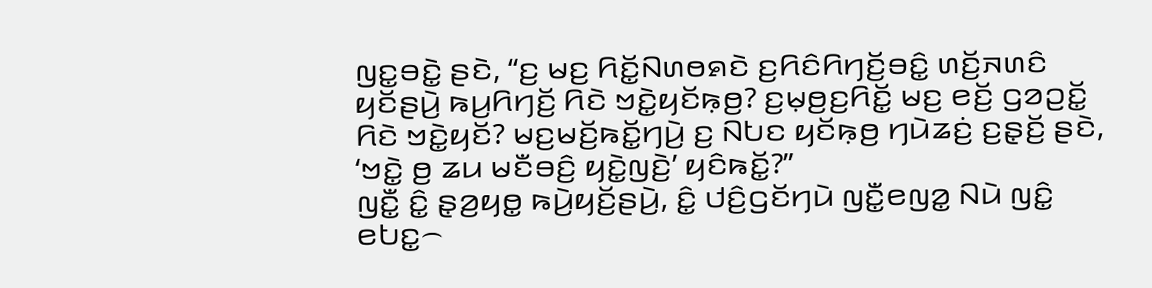ꤜꤢ꤭ꤋꤢꤧ꤭ ꤔꤢꤧ, “ꤢ꤬ ꤗꤢ꤬ ꤖꤢꤩ꤭ꤡꤛꤥꤎꤢꤧ ꤢ꤬ꤖꤢꤨꤖꤚꤢꤩ꤬ꤋꤢꤨ꤭ ꤛꤢꤩ꤬ꤏꤛꤢꤨ ꤟꤢꤩꤔꤣꤧ꤬ ꤒꤣ꤬ꤖꤚꤢꤩ꤬ ꤖꤢꤧ ꤠꤢꤧ꤭ꤟꤢꤩꤒ꤫ꤥ꤬? ꤢ꤬ꤗ꤫ꤥ꤬ꤢ꤬ꤖꤢꤩ꤭ ꤗꤢ꤬ ꤕꤢꤩ꤬ ꤞꤤꤑꤢꤩ꤭ ꤖꤢꤧ ꤠꤢꤧ꤭ꤟꤢꤩ? ꤗꤢ꤬ꤗꤢꤩ꤬ꤒꤢꤩ꤭ꤚꤣꤧ꤬ ꤢ꤬ ꤡꤝꤢ ꤟꤢꤩꤒ꤫ꤥ꤬ ꤚꤣꤧꤘꤢꤦ꤬ ꤢ꤬ꤔ꤫ꤢꤩ꤬ ꤔꤢꤧ, ‘ꤠꤢꤧ꤭ ꤥ꤬ ꤘꤣ ꤗꤢꤪꤋꤢꤨ꤬ ꤟꤢꤧ꤭ꤜꤢꤧ꤬’ ꤟꤢꤨꤒꤢꤩ꤭?”
ꤜꤢꤪ꤭ ꤢꤨ꤭ ꤔ꤫ꤤ꤬ꤟꤥ꤭ ꤒꤣꤧ꤬ꤟꤢꤩ꤬ꤔꤣꤧ꤬, ꤢꤨ꤭ ꤓꤢꤨ꤬ꤞꤢꤩꤚꤣꤧ ꤜꤢꤪ꤭ꤕꤜꤤ꤭ ꤡꤣꤧ ꤜꤢꤨ꤭ ꤕꤝꤢ꤭꤮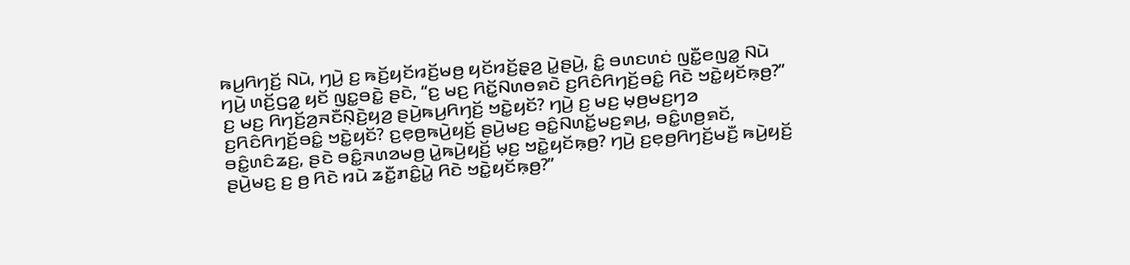ꤒꤣ꤬ꤖꤚꤢꤩ꤬ ꤡꤣꤧ, ꤚꤣꤧ꤬ ꤢ꤬ ꤒꤢꤩ꤬ꤟꤢꤩꤙꤢꤩ꤬ꤗꤥ꤬ ꤟꤢꤩꤙꤢꤩ꤬ꤔ꤫ꤤ꤬ ꤣꤧ꤭ꤔꤣꤧ꤬, ꤢꤨ꤭ ꤋꤛꤢꤛꤢꤦ ꤜꤢꤪ꤭ꤕꤜꤤ꤭ ꤡꤣꤧ ꤚꤣꤧ꤬ ꤛꤢꤩ꤬ꤞꤤ꤭ ꤟꤢꤩ ꤜꤢ꤭ꤋꤢꤧ꤭ ꤔꤢꤧ, “ꤢ꤬ ꤗꤢ꤬ ꤖꤢꤩ꤭ꤡꤛꤥꤎꤢꤧ ꤢ꤬ꤖꤢꤨꤖꤚꤢꤩ꤬ꤋꤢꤨ꤭ ꤖꤢꤧ ꤠꤢꤧ꤭ꤟꤢꤩꤒ꤫ꤥ꤬?”
ꤢ꤬ ꤗꤢ꤬ ꤖꤚꤢꤩ꤬ꤤ꤬ꤏꤢꤪꤡ꤫ꤢꤧ꤬ꤟꤤ꤬ ꤔꤣꤧ꤬ꤒꤣ꤬ꤖꤚꤢꤩ꤬ ꤠꤢꤧ꤭ꤟꤢꤩ? ꤚꤣꤧ꤬ ꤢ꤬ ꤗꤢ꤬ ꤗ꤫ꤥ꤬ꤗꤢ꤬ꤚꤤ ꤢ꤬ꤖꤢꤨꤖꤚꤢꤩ꤬ꤋꤢꤨ꤭ ꤠꤢꤧ꤭ꤟꤢꤩ? ꤢ꤬ꤕ꤫ꤥ꤬ꤒꤣꤧ꤬ꤟꤢꤩ꤬ ꤔꤣꤧ꤬ꤗꤢ꤬ ꤋꤢꤨ꤭ꤡꤛꤢꤩ꤭ꤗꤢ꤬ꤎꤣ꤬, ꤋꤢꤨ꤭ꤛꤥ꤬ꤎꤢꤩ, ꤋꤢꤨ꤭ꤛꤢꤨꤘꤢ꤬, ꤔꤢꤧ ꤋꤢꤨ꤭ꤏꤛꤤꤗꤥ꤬ ꤣꤧ꤭ꤒꤣꤧ꤬ꤟꤢꤩ꤬ ꤗ꤫ꤢ꤬ ꤠꤢꤧ꤭ꤟꤢꤩꤒ꤫ꤥ꤬? ꤚꤣꤧ꤬ ꤢ꤬ꤕ꤫ꤥ꤬ꤖꤚꤢꤩ꤬ꤗꤢꤪ꤬ ꤒꤣꤧ꤬ꤟꤢꤩ꤬ ꤔꤣꤧ꤬ꤗꤢ꤬ ꤢ꤬ ꤥ꤬ ꤖꤢꤧ ꤙꤣꤧ ꤘꤢꤪ꤭ꤊꤢꤨ꤭ꤣꤧ꤭ ꤖꤢꤧ ꤠꤢꤧ꤭ꤟꤢꤩꤒ꤫ꤥ꤬?”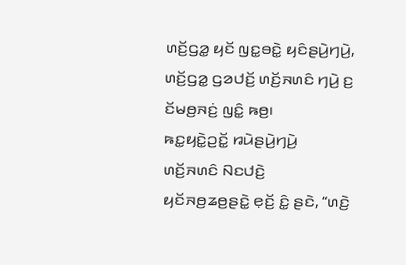ꤛꤢꤩ꤬ꤞꤤ꤭ ꤟꤢꤩ ꤜꤢ꤭ꤋꤢꤧ꤭ ꤟꤢꤨꤔꤣꤧ꤬ꤚꤣꤧ꤬, ꤛꤢꤩ꤬ꤞꤤ꤭ ꤞꤤꤓꤢꤩ꤬ ꤛꤢꤩ꤬ꤏꤛꤢꤨ ꤚꤣꤧ꤬ ꤢ꤬ ꤢꤩꤗꤥ꤬ꤏꤢꤦ꤬ ꤜꤢꤨ꤭ ꤒꤥ꤬꤯
ꤒꤢ꤭ꤟꤢꤧ꤭ꤑꤢꤩ꤭ ꤙꤣꤧꤔꤣꤧ꤬ꤚꤣꤧ꤬ ꤛꤢꤩ꤬ꤏꤛꤢꤨ ꤡꤢꤓꤢꤧ꤬ ꤟꤢꤩꤏꤥ꤬ꤘꤥ꤬ꤔꤢꤧ꤭ ꤕ꤫ꤢꤩ꤬ ꤢꤨ꤭ ꤔꤢꤧ, “ꤛꤢꤧ꤬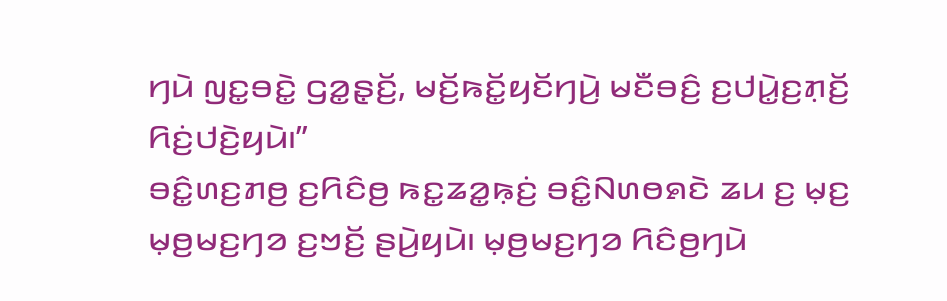ꤚꤣꤧ ꤜꤢ꤭ꤋꤢꤧ꤭ ꤞꤤ꤭ꤔ꤫ꤢꤩ꤬, ꤗꤢꤩ꤬ꤒꤢꤩ꤭ꤟꤢꤩꤚꤣꤧ꤬ ꤗꤢꤪꤋꤢꤨ꤬ ꤢ꤬ꤓꤣꤧ꤭ꤢ꤬ꤊ꤫ꤢꤩ꤬ ꤖꤢꤦ꤬ꤓꤢꤧ꤬ꤟꤣꤧ꤯”
ꤋꤢꤨ꤭ꤛꤢ꤬ꤊꤥ꤬ ꤢ꤬ꤖꤢꤨꤥ꤬ ꤒꤢ꤭ꤘꤤ꤭ꤒ꤫ꤢꤦ꤬ ꤋꤢꤨ꤭ꤡꤛꤥꤎꤢꤧ ꤘꤣ ꤢ꤬ ꤗ꤫ꤢ꤬ ꤗ꤫ꤥ꤬ꤗꤢ꤬ꤚꤤ ꤢ꤬ꤠꤢꤩ꤬ ꤔꤣꤧ꤬ꤟꤣꤧ꤯ ꤗ꤫ꤥ꤬ꤗꤢ꤬ꤚꤤ ꤖꤢꤨꤥ꤬ꤚꤣꤧ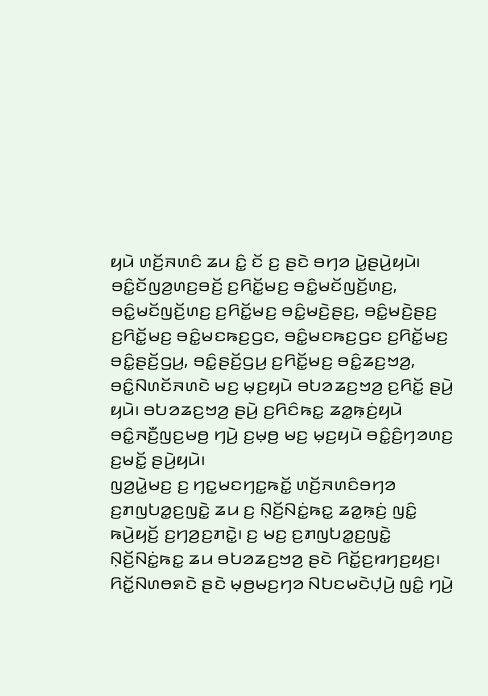ꤟꤣꤧ ꤛꤢꤩ꤬ꤏꤛꤢꤨ ꤘꤣ ꤢꤨ꤭ ꤢꤩ ꤢ꤬ ꤔꤢꤧ ꤋꤚꤤ ꤣꤧ꤭ꤔꤣꤧ꤬ꤟꤣꤧ꤯
ꤋꤢꤨ꤭ꤢꤩꤜꤤ꤬ꤛꤢ꤬ꤋꤢꤩ꤬ ꤢ꤬ꤖꤢꤩ꤭ꤗꤢ꤬ ꤋꤢꤨ꤭ꤗꤢꤩꤜꤢꤩ꤬ꤛꤢ꤬, ꤋꤢꤨ꤭ꤗꤢꤩꤜꤢꤩ꤬ꤛꤢ꤬ ꤢ꤬ꤖꤢꤩ꤭ꤗꤢ꤬ ꤋꤢꤨ꤭ꤗꤢꤧ꤬ꤔꤢ꤬, ꤋꤢꤨ꤭ꤗꤢꤧ꤬ꤔꤢ꤬ ꤢ꤬ꤖꤢꤩ꤭ꤗꤢ꤬ ꤋꤢꤨ꤭ꤗꤢꤒꤢ꤬ꤞꤢ, ꤋꤢꤨ꤭ꤗꤢꤒꤢ꤬ꤞꤢ ꤢ꤬ꤖꤢꤩ꤭ꤗꤢ꤬ ꤋꤢꤨ꤭ꤔꤢꤩ꤬ꤞꤣ꤬, ꤋꤢꤨ꤭ꤔꤢꤩ꤬ꤞꤣ꤬ ꤢ꤬ꤖꤢꤩ꤭ꤗꤢ꤬ ꤋꤢꤨ꤭ꤘꤢ꤬ꤠꤤ꤬,
ꤋꤢꤨ꤭ꤡꤛꤢꤩꤏꤛꤢꤧ ꤗꤢ꤬ ꤗ꤫ꤢ꤬ꤟꤣꤧ ꤋꤝꤤꤘꤢ꤬ꤠꤤ꤬ ꤢ꤬ꤖꤢꤩ꤭ ꤔꤣꤧ꤬ ꤟꤣꤧ꤯ ꤋꤝꤤꤘꤢ꤬ꤠꤤ꤬ ꤔꤣꤧ꤬ ꤢ꤬ꤖꤢꤨꤒꤢ꤭ ꤘꤤ꤭ꤒ꤫ꤢꤦ꤬ꤟꤣꤧ ꤋꤢꤨ꤭ꤏꤢꤪ꤬ꤜꤢ꤬ꤗꤥ꤬ ꤚꤣꤧ꤬ ꤢ꤬ꤗ꤫ꤥ꤬ ꤗꤢ꤬ ꤗ꤫ꤢ꤬ꤟꤣꤧ ꤋꤢꤨ꤭ꤢꤨ꤬ꤚꤤꤛꤢ꤬ ꤢ꤬ꤗꤢꤩ꤭ ꤔꤣꤧ꤬ꤟꤣꤧ꤯
ꤜꤤ꤬ꤣꤧ꤭ꤗꤢ꤬ ꤢ꤬ ꤚꤢ꤭ꤗꤢꤚꤢ꤭ꤒꤢꤩ꤭ ꤛꤢꤩ꤬ꤏꤛꤢꤨꤋꤚꤤ ꤢ꤬ꤊꤜꤝꤤ꤭ꤢ꤬ꤜꤢꤧ꤭ ꤘꤣ ꤢ꤬ ꤡ꤫ꤢꤩ꤬ꤡꤢꤦ꤭ꤒꤢ꤭ ꤘꤤ꤭ꤒ꤫ꤢꤦ꤬ ꤜꤢꤨ꤭ ꤒꤣꤧ꤬ꤟꤢꤩ꤬ ꤢ꤬ꤚꤤ꤬ꤢ꤬ꤊꤢꤧ꤭꤯ ꤢ꤬ ꤗꤢ꤬ ꤢ꤬ꤊꤜꤝꤤ꤭ꤢ꤬ꤜꤢꤧ꤭ ꤡ꤫ꤢꤩ꤬ꤡꤢꤦ꤭ꤒꤢ꤭ ꤘꤣ ꤋꤝꤤꤘꤢ꤬ꤠꤤ꤬ ꤔꤢꤧ ꤖꤢꤩ꤭ꤢ꤬ꤙꤚꤢ꤬ꤟꤢ꤬꤯
ꤖꤢꤩ꤭ꤡꤛꤥꤎꤢꤧ ꤔꤢꤧ ꤗ꤫ꤥ꤬ꤗꤢ꤬ꤚꤤ ꤡꤝꤢꤗꤢꤧꤓ꤫ꤣꤧ꤬ ꤜꤢꤨ꤭ ꤚꤣꤧ꤬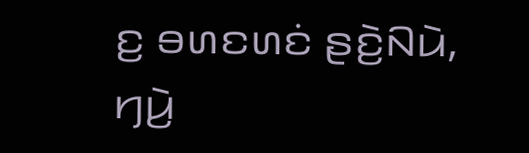ꤢ꤬ ꤋꤛꤢꤛꤢꤦ ꤔꤢꤧ꤬ꤡꤣꤧ, ꤚꤣꤧ꤬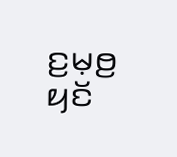ꤢ꤬ꤗ꤫ꤥ꤬ ꤟꤢꤩ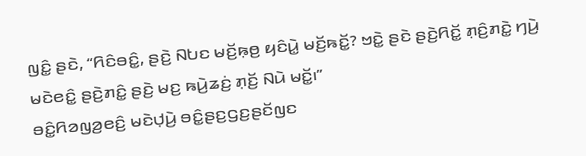ꤜꤢꤨ꤭ ꤔꤢꤧ, “ꤖꤢꤨꤋꤢꤨ꤭, ꤔꤢꤧ꤬ ꤡꤝꤢ ꤗꤢꤩ꤬ꤒ꤫ꤥ꤬ ꤟꤢꤨꤣꤧ꤭ ꤗꤢꤩ꤬ꤒꤢꤩ꤭? ꤠꤢꤧ꤭ ꤔꤢꤧ ꤔꤢꤧ꤬ꤖꤢꤩ꤭ ꤊ꤫ꤢꤨ꤬ꤊꤢꤧ꤭ ꤚꤣꤧ꤬ ꤗꤢꤧꤕꤢꤨ꤭ ꤔꤢꤧ꤬ꤊꤢꤨ꤭ ꤔꤢꤧ꤬ ꤗꤢ꤬ ꤒꤣꤧ꤬ꤘꤢꤦ꤬ ꤊ꤫ꤢꤩ꤬ ꤡꤣꤧ ꤗꤢꤩ꤭꤯”
ꤋꤢꤨ꤭ꤖꤤꤜꤤ꤬ꤕꤢꤨ꤬ ꤗꤢꤧꤓ꤫ꤣꤧ꤬ ꤋꤢꤨ꤭ꤔꤢ꤬ꤞꤢ꤬ꤔꤢꤩꤜꤢ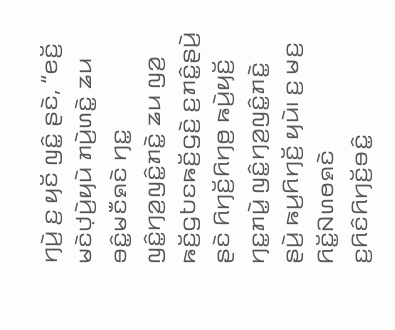ꤚꤣꤧ꤬ ꤢ꤬ ꤟꤢꤩ ꤜꤢꤨ꤭ ꤔꤢꤧ, “ꤕꤢꤩ꤬ ꤗꤢꤧꤓ꤫ꤣꤧ꤬ꤟꤣꤧ ꤊꤣꤧ꤬ꤛꤢꤧ꤭ ꤘꤣ ꤋꤢꤨ꤭ꤗꤢꤪꤎꤢꤧ ꤚꤢ꤭ ꤜꤢꤨ꤭ꤚꤤ꤬ꤜꤢꤨ꤭ꤊꤢꤧ꤭ ꤘꤣ ꤜꤤ꤬ ꤒꤢꤩ꤬ꤞꤝꤢꤒꤢꤩ꤬ꤞꤢꤧ꤬ ꤢ꤬ꤊꤢꤨ꤭ꤔꤣꤧ꤬ ꤔꤢꤧ ꤖꤚꤢꤩ꤬ꤖꤚꤥ꤬ ꤒꤣꤧ꤬ꤟꤢꤩ꤬ ꤚꤢ꤭ꤊꤣꤧ꤭ ꤜꤢꤨ꤭ꤚꤤ꤬ꤜꤢꤨ꤭ꤊꤢꤧ꤭ ꤔꤣꤧ꤬ ꤒꤣ꤬ꤖꤚꤢꤩ꤬ ꤟꤣꤧ꤯ ꤢ꤬ ꤗꤢ꤬ ꤖꤢꤩ꤭ꤡꤛꤥꤎꤢꤧ ꤢ꤬ꤖꤢꤨꤖꤚꤢꤩ꤬ꤋꤢꤨ꤭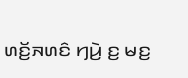ꤛꤢꤩ꤬ꤏꤛꤢꤨ ꤚꤣꤧ꤬ ꤢ꤬ ꤗꤢ꤬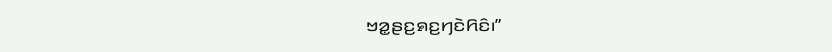ꤠꤤ꤭ꤔꤢ꤬ꤎꤢ꤬ꤚꤢꤧꤖꤢꤨ꤯”